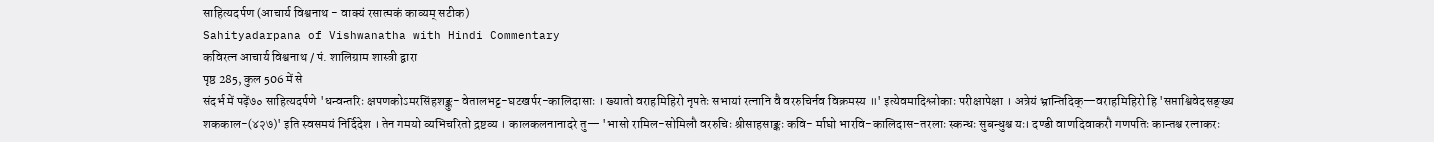साहित्यदर्पण (आचार्य विश्वनाथ - वाक्यं रसात्मकं काव्यम् सटीक)
Sahityadarpana of Vishwanatha with Hindi Commentary
कविरत्न आचार्य विश्वनाथ / पं. शालिग्राम शास्त्री द्वारा
पृष्ठ 285, कुल 506 में से
संदर्भ में पढ़ें७० साहित्यदर्पणे 'धन्वन्तरिः क्षपणकोऽमरसिंहशङ्कु- वेतालभट्ट-घटखर्पर-कालिदासाः । ख्यातो वराहमिहिरो नृपतेः सभायां रत्नानि वै वररुचिर्नव विक्रमस्य ॥' इत्येवमादिश्लोकाः परीक्षापेक्षा । अत्रेयं भ्रान्तिदिक्—वराहमिहिरो हि 'सप्ताश्विवेदसङ्ख्य शककाल-(४२७)' इति स्वसमयं निर्दिदेश । तेन गमयो व्यभिचरितो द्रष्टव्य । कालकलनानादरे तु— 'भासो रामिल-सोमिलौ वररुचिः श्रीसाहसाङ्कः कवि- र्माघो भारवि-कालिदास-तरलाः स्कन्धः सुबन्धुश्च यः। दण्डी वाणदिवाकरौ गणपतिः कान्तश्च रत्नाकरः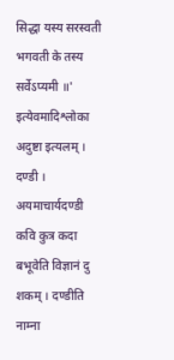सिद्धा यस्य सरस्वती भगवती के तस्य सर्वेऽप्यमी ॥' इत्येवमादिश्लोका अदुष्टा इत्यलम् । दण्डी । अयमाचार्यदण्डी कवि कुत्र कदा बभूवेति विज्ञानं दु शकम् । दण्डीति नाम्ना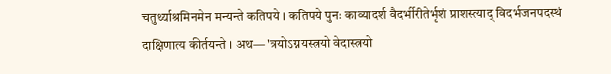चतुर्थ्याश्रमिनमेन मन्यन्ते कतिपये । कतिपये पुनः काव्यादर्श वैदर्भीरीतेर्भृशं प्राशस्त्याद् विदर्भजनपदस्थं दाक्षिणात्य कीर्तयन्ते । अथ— 'त्रयोऽग्नयस्त्रयो वेदास्त्रयो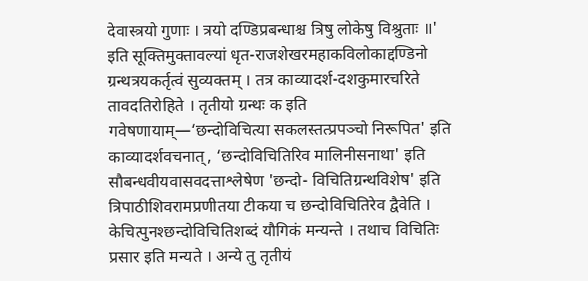देवास्त्रयो गुणाः । त्रयो दण्डिप्रबन्धाश्च त्रिषु लोकेषु विश्रुताः ॥' इति सूक्तिमुक्तावल्यां धृत-राजशेखरमहाकविलोकाद्दण्डिनो ग्रन्थत्रयकर्तृत्वं सुव्यक्तम् । तत्र काव्यादर्श-दशकुमारचरिते तावदतिरोहिते । तृतीयो ग्रन्थः क इति गवेषणायाम्—‘छन्दोविचित्या सकलस्तत्प्रपञ्चो निरूपित' इति काव्यादर्शवचनात्, ‘छन्दोविचितिरिव मालिनीसनाथा' इति सौबन्धवीयवासवदत्ताश्लेषेण 'छन्दो- विचितिग्रन्थविशेष' इति त्रिपाठीशिवरामप्रणीतया टीकया च छन्दोविचितिरेव द्वैवेति । केचित्पुनश्छन्दोविचितिशब्दं यौगिकं मन्यन्ते । तथाच विचितिः प्रसार इति मन्यते । अन्ये तु तृतीयं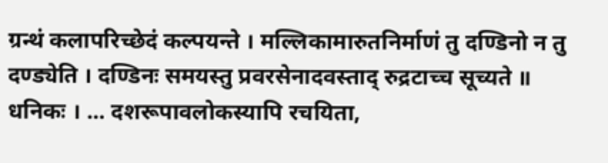ग्रन्थं कलापरिच्छेदं कल्पयन्ते । मल्लिकामारुतनिर्माणं तु दण्डिनो न तु दण्ड्येति । दण्डिनः समयस्तु प्रवरसेनादवस्ताद् रुद्रटाच्च सूच्यते ॥ धनिकः । ... दशरूपावलोकस्यापि रचयिता,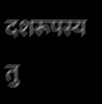दशरूपस्य तु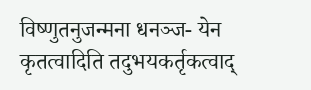विष्णुतनुजन्मना धनञ्ज- येन कृतत्वादिति तदुभयकर्तृकत्वाद्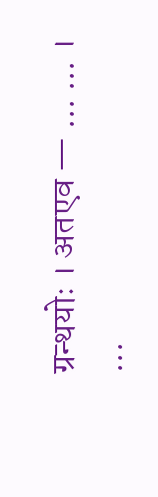ग्रन्थयोः । अतएव — ... ... । ...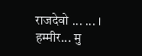राजदेवो ... ... । हम्मीर... मु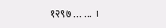१२९७ ... ... ।